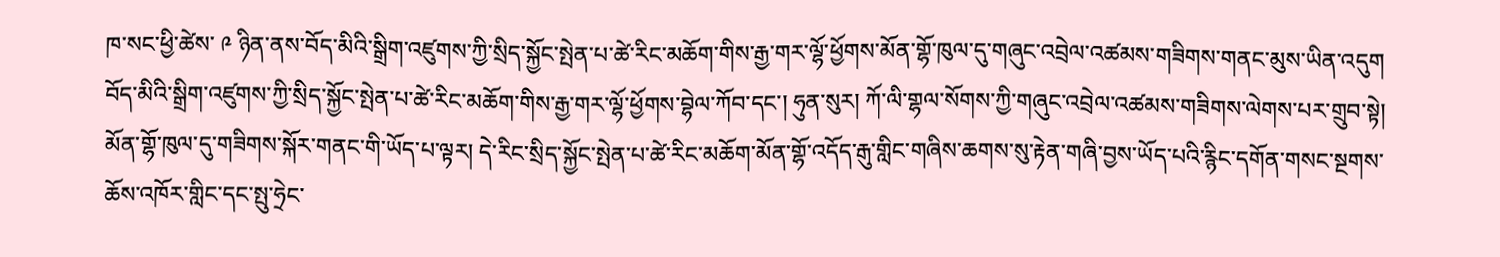ཁ་སང་ཕྱི་ཚེས་ ༩ ཉིན་ནས་བོད་མིའི་སྒྲིག་འཛུགས་ཀྱི་སྲིད་སྐྱོང་སྤེན་པ་ཚེ་རིང་མཆོག་གིས་རྒྱ་གར་ལྷོ་ཕྱོགས་མོན་གྷོ་ཁུལ་དུ་གཞུང་འབྲེལ་འཚམས་གཟིགས་གནང་མུས་ཡིན་འདུག
བོད་མིའི་སྒྲིག་འཛུགས་ཀྱི་སྲིད་སྐྱོང་སྤེན་པ་ཚེ་རིང་མཆོག་གིས་རྒྱ་གར་ལྷོ་ཕྱོགས་བྷེལ་ཀོབ་དང་། ཧུན་སུར། ཀོ་ལི་གྷལ་སོགས་ཀྱི་གཞུང་འབྲེལ་འཚམས་གཟིགས་ལེགས་པར་གྲུབ་སྟེ། མོན་གྷོ་ཁུལ་དུ་གཟིགས་སྐོར་གནང་གི་ཡོད་པ་ལྟར། དེ་རིང་སྲིད་སྐྱོང་སྤེན་པ་ཚེ་རིང་མཆོག་མོན་གྷོ་འདོད་རྒུ་གླིང་གཞིས་ཆགས་སུ་རྟེན་གཞི་བྱས་ཡོད་པའི་རྙིང་དགོན་གསང་སྔགས་ཆོས་འཁོར་གླིང་དང་སྤུ་ཧྲེང་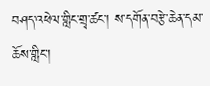བཤད་འཕེལ་གླིང་གྲྭ་ཚང་། ས་དགོན་བརྩེ་ཆེན་དམ་ཆོས་གླིང་།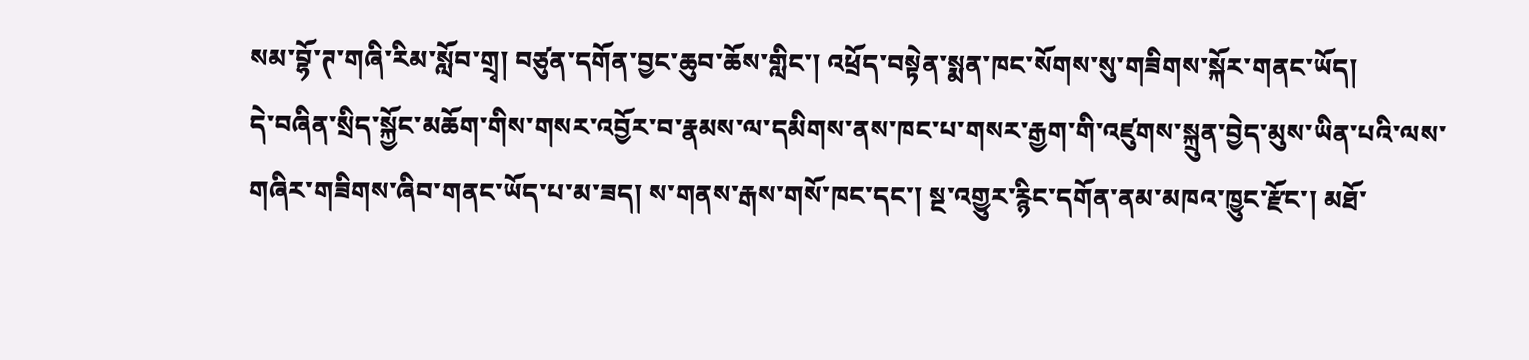སམ་བྷོ་ཊ་གཞི་རིམ་སློབ་གྲྭ། བཙུན་དགོན་བྱང་ཆུབ་ཆོས་གླིང་། འཕྲོད་བསྟེན་སྨན་ཁང་སོགས་སུ་གཟིགས་སྐོར་གནང་ཡོད།
དེ་བཞིན་སྲིད་སྐྱོང་མཆོག་གིས་གསར་འབྱོར་བ་རྣམས་ལ་དམིགས་ནས་ཁང་པ་གསར་རྒྱག་གི་འཛུགས་སྐྲུན་བྱེད་མུས་ཡིན་པའི་ལས་གཞིར་གཟིགས་ཞིབ་གནང་ཡོད་པ་མ་ཟད། ས་གནས་རྒས་གསོ་ཁང་དང་། སྔ་འགྱུར་རྙིང་དགོན་ནམ་མཁའ་ཁྱུང་རྫོང་། མཐོ་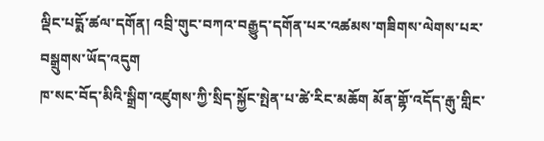ལྡིང་པདྨོ་ཚལ་དགོན། འབྲི་གུང་བཀའ་བརྒྱུད་དགོན་པར་འཚམས་གཟིགས་ལེགས་པར་བསྒྲུགས་ཡོད་འདུག
ཁ་སང་བོད་མིའི་སྒྲིག་འཛུགས་ཀྱི་སྲིད་སྐྱོང་སྤེན་པ་ཚེ་རིང་མཆོག མོན་གྷོ་འདོད་རྒུ་གླིང་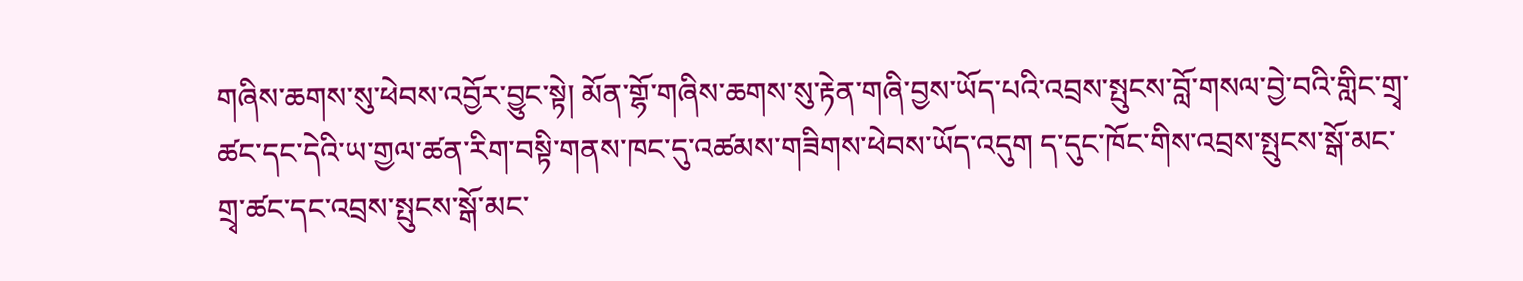གཞིས་ཆགས་སུ་ཕེབས་འབྱོར་བྱུང་སྟེ། མོན་གྷོ་གཞིས་ཆགས་སུ་རྟེན་གཞི་བྱས་ཡོད་པའི་འབྲས་སྤུངས་བློ་གསལ་བྱེ་བའི་གླིང་གྲྭ་ཚང་དང་དེའི་ཡ་གྱལ་ཚན་རིག་བསྟི་གནས་ཁང་དུ་འཚམས་གཟིགས་ཕེབས་ཡོད་འདུག ད་དུང་ཁོང་གིས་འབྲས་སྤུངས་སྒོ་མང་གྲྭ་ཚང་དང་འབྲས་སྤུངས་སྒོ་མང་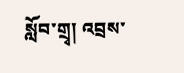སློབ་གྲྭ། འབྲས་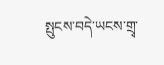སྤུངས་བདེ་ཡངས་གྲྭ་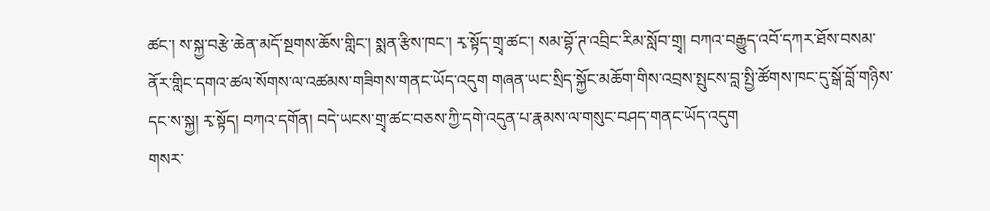ཚང་། ས་སྐྱ་བརྩེ་ཆེན་མདོ་སྔགས་ཆོས་གླིང་། སྨན་རྩིས་ཁང་། རྭ་སྟོད་གྲྭ་ཚང་། སམ་བྷོ་ཊ་འབྲིང་རིམ་སློབ་གྲྭ། བཀའ་བརྒྱུད་འབོ་དཀར་ཐོས་བསམ་ནོར་གླིང་དགའ་ཚལ་སོགས་ལ་འཚམས་གཟིགས་གནང་ཡོད་འདུག གཞན་ཡང་སྲིད་སྐྱོང་མཆོག་གིས་འབྲས་སྤུངས་བླ་སྤྱི་ཚོགས་ཁང་དུ་སྒོ་བློ་གཉིས་དང་ས་སྐྱ། རྭ་སྟོད། བཀའ་དགོན། བདེ་ཡངས་གྲྭ་ཚང་བཅས་ཀྱི་དགེ་འདུན་པ་རྣམས་ལ་གསུང་བཤད་གནང་ཡོད་འདུག
གསར་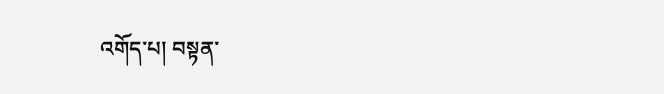འགོད་པ། བསྟན་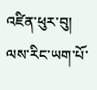འཛིན་ཕུར་བུ།
ལས་རིང་ཡག་པོ་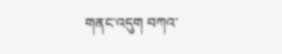གནང་འདུག བཀའ་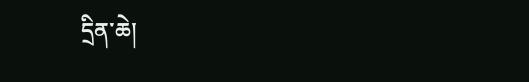དྲིན་ཆེ།